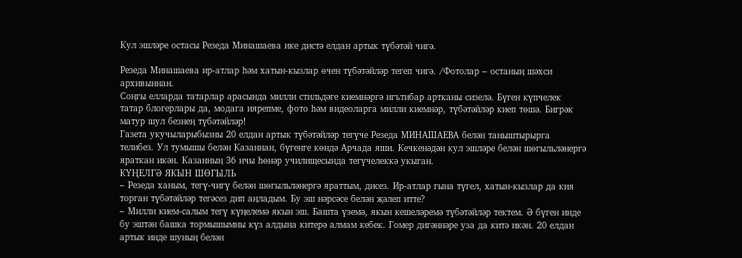Кул эшләре остасы Резеда Минашаева ике дистә елдан артык түбәтәй чигә.

Резеда Минашаева ир-атлар һәм хатын-кызлар өчен түбәтәйләр тегеп чигә. /Фотолар – останың шәхси архивыннан.
Соңгы елларда татарлар арасында милли стильдәге киемнәргә игътибар артканы сизелә. Бүген күпчелек татар блогерлары да, модага иярепме, фото һәм видеоларга милли киемнәр, түбәтәйләр киеп төшә. Бигрәк матур шул безнең түбәтәйләр!
Газета укучыларыбызны 20 елдан артык түбәтәйләр тегүче Резеда МИНАШАЕВА белән таныштырырга телибез. Ул тумышы белән Казаннан, бүгенге көндә Арчада яши. Кечкенәдән кул эшләре белән шөгыльләнергә яраткан икән. Казанның 36 нчы һөнәр училищесында тегүчелеккә укыган.
КҮҢЕЛГӘ ЯКЫН ШӨГЫЛЬ
– Резеда ханым, тегү-чигү белән шөгыльләнергә яраттым, дисез. Ир-атлар гына түгел, хатын-кызлар да кия торган түбәтәйләр тегәсез дип аңладым. Бу эш нәрсәсе белән җәлеп итте?
– Милли кием-салым тегү күңелемә якын эш. Башта үземә, якын кешеләремә түбәтәйләр тектем. Ә бүген инде бу эштән башка тормышымны күз алдына китерә алмам кебек. Гомер дигәннәре уза да китә икән. 20 елдан артык инде шуның белән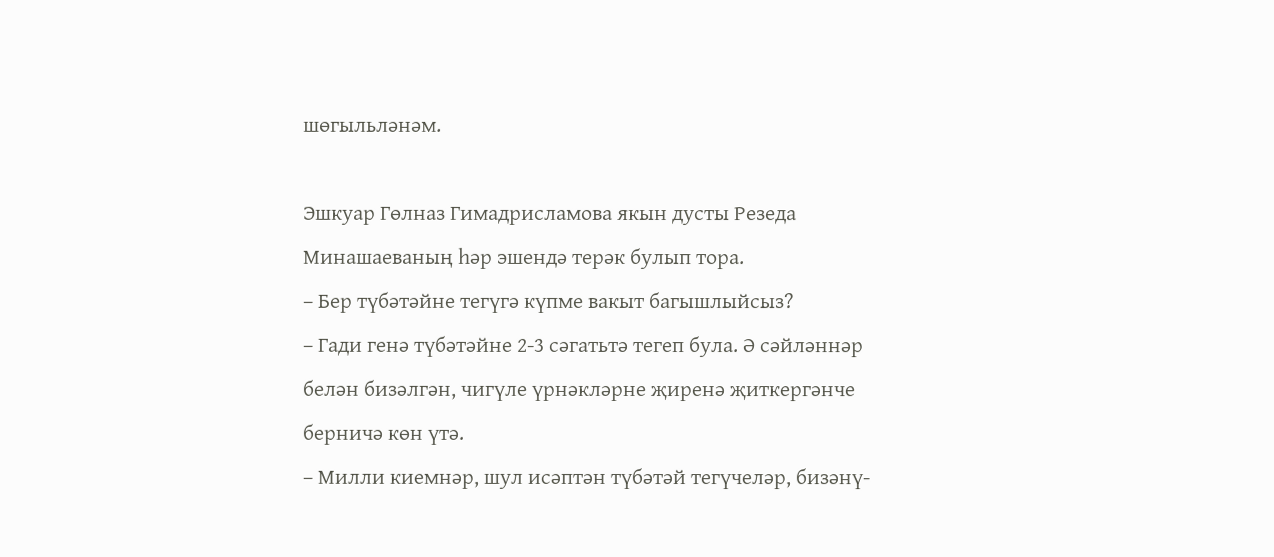шөгыльләнәм.

Эшкуар Гөлназ Гимадрисламова якын дусты Резеда Минашаеваның һәр эшендә терәк булып тора.
– Бер түбәтәйне тегүгә күпме вакыт багышлыйсыз?
– Гади генә түбәтәйне 2-3 сәгатьтә тегеп була. Ә сәйләннәр белән бизәлгән, чигүле үрнәкләрне җиренә җиткергәнче берничә көн үтә.
– Милли киемнәр, шул исәптән түбәтәй тегүчеләр, бизәнү-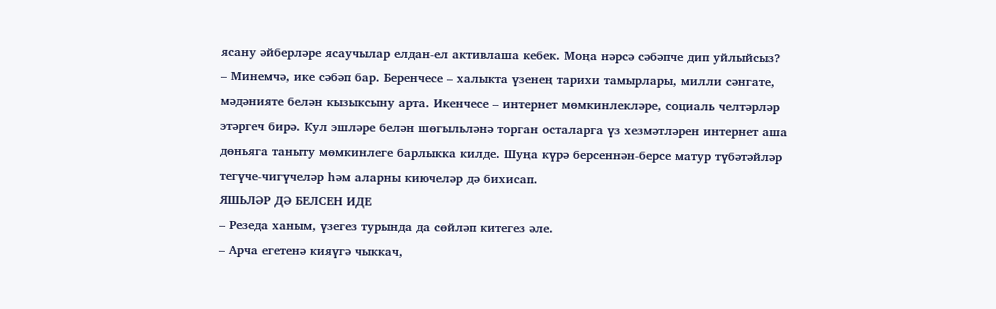ясану әйберләре ясаучылар елдан-ел активлаша кебек. Моңа нәрсә сәбәпче дип уйлыйсыз?
– Минемчә, ике сәбәп бар. Беренчесе – халыкта үзенең тарихи тамырлары, милли сәнгате, мәдәнияте белән кызыксыну арта. Икенчесе – интернет мөмкинлекләре, социаль челтәрләр этәргеч бирә. Кул эшләре белән шөгыльләнә торган осталарга үз хезмәтләрен интернет аша дөньяга таныту мөмкинлеге барлыкка килде. Шуңа күрә берсеннән-берсе матур түбәтәйләр тегүче-чигүчеләр һәм аларны киючеләр дә бихисап.
ЯШЬЛӘР ДӘ БЕЛСЕН ИДЕ
– Резеда ханым, үзегез турында да сөйләп китегез әле.
– Арча егетенә кияүгә чыккач,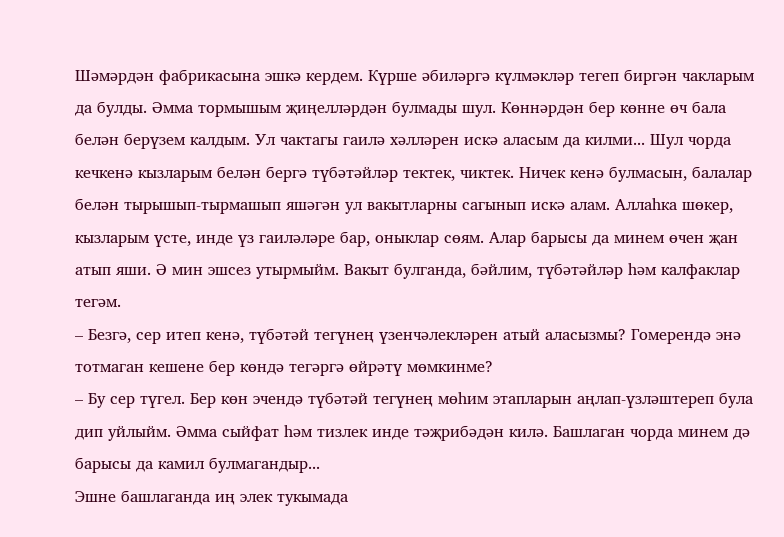Шәмәрдән фабрикасына эшкә кердем. Күрше әбиләргә күлмәкләр тегеп биргән чакларым да булды. Әмма тормышым җиңелләрдән булмады шул. Көннәрдән бер көнне өч бала белән берүзем калдым. Ул чактагы гаилә хәлләрен искә аласым да килми... Шул чорда кечкенә кызларым белән бергә түбәтәйләр тектек, чиктек. Ничек кенә булмасын, балалар белән тырышып-тырмашып яшәгән ул вакытларны сагынып искә алам. Аллаһка шөкер, кызларым үсте, инде үз гаиләләре бар, оныклар сөям. Алар барысы да минем өчен җан атып яши. Ә мин эшсез утырмыйм. Вакыт булганда, бәйлим, түбәтәйләр һәм калфаклар тегәм.
– Безгә, сер итеп кенә, түбәтәй тегүнең үзенчәлекләрен атый аласызмы? Гомерендә энә тотмаган кешене бер көндә тегәргә өйрәтү мөмкинме?
– Бу сер түгел. Бер көн эчендә түбәтәй тегүнең мөһим этапларын аңлап-үзләштереп була дип уйлыйм. Әмма сыйфат һәм тизлек инде тәҗрибәдән килә. Башлаган чорда минем дә барысы да камил булмагандыр...
Эшне башлаганда иң элек тукымада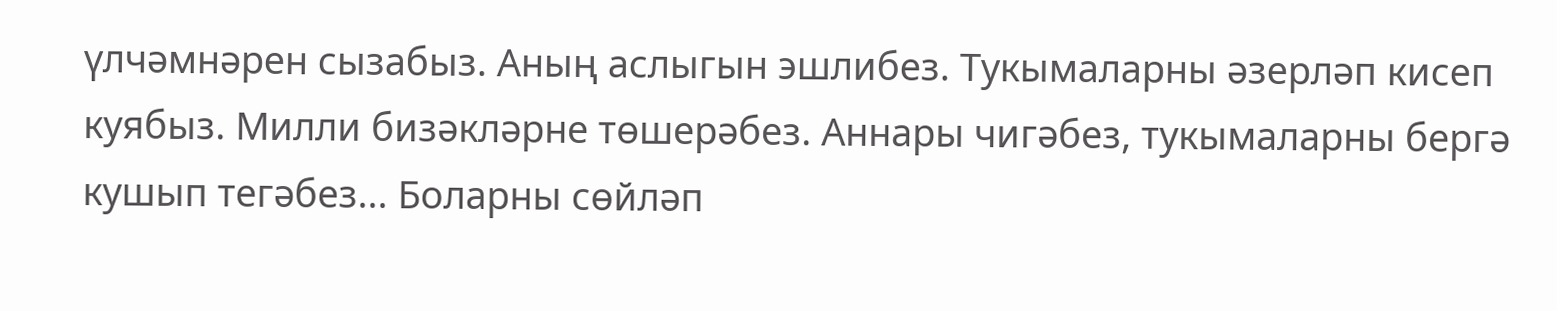үлчәмнәрен сызабыз. Аның аслыгын эшлибез. Тукымаларны әзерләп кисеп куябыз. Милли бизәкләрне төшерәбез. Аннары чигәбез, тукымаларны бергә кушып тегәбез... Боларны сөйләп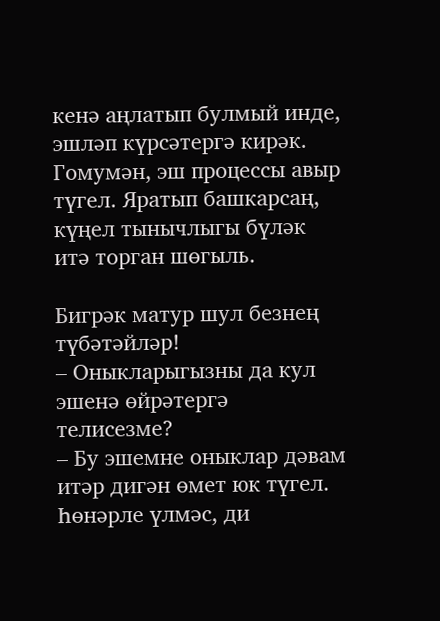кенә аңлатып булмый инде, эшләп күрсәтергә кирәк. Гомумән, эш процессы авыр түгел. Яратып башкарсаң, күңел тынычлыгы бүләк итә торган шөгыль.

Бигрәк матур шул безнең түбәтәйләр!
– Оныкларыгызны да кул эшенә өйрәтергә телисезме?
– Бу эшемне оныклар дәвам итәр дигән өмет юк түгел. Һөнәрле үлмәс, ди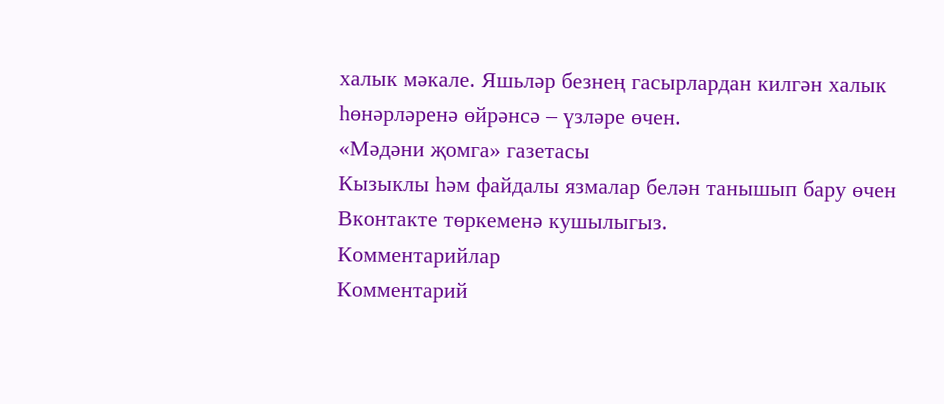халык мәкале. Яшьләр безнең гасырлардан килгән халык һөнәрләренә өйрәнсә – үзләре өчен.
«Мәдәни җомга» газетасы
Кызыклы һәм файдалы язмалар белән танышып бару өчен Вконтакте төркеменә кушылыгыз.
Комментарийлар
Комментарий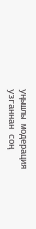уңышлы модерация узганнан соң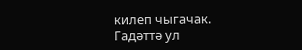килеп чыгачак. Гадәттә ул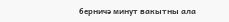берничә минут вакытны ала